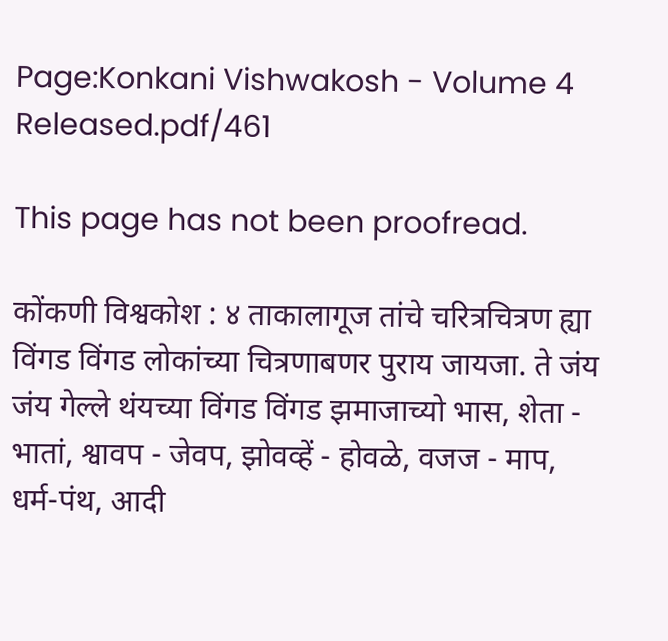Page:Konkani Vishwakosh - Volume 4 Released.pdf/461

This page has not been proofread.

कोंकणी विश्वकोश : ४ ताकालागूज तांचे चरित्रचित्रण ह्या विंगड विंगड लोकांच्या चित्रणाबणर पुराय जायजा. ते जंय जंय गेल्ले थंयच्या विंगड विंगड झमाजाच्यो भास, शेता - भातां, श्वावप - जेवप, झोवव्हें - होवळे, वजज - माप, धर्म-पंथ, आदी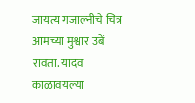जायत्य गजाल्नीचे चित्र आमच्या मुश्वार उबें रावता. यादव काळावयल्या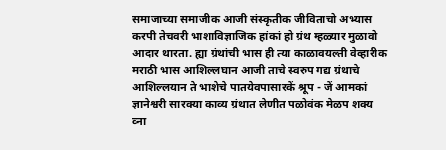समाजाच्या समाजीक आजी संस्कृतीक जीविताचो अभ्यास करपी तेचवरी भाशाविज्ञाजिक हांकां हो ग्रंथ म्हळ्यार मुळावो आदार थारता. ह्या ग्रंथांची भास ही त्या काळावयल्ती वेव्हारीक मराठी भास आशिल्लघान आजी ताचे स्वरुप गद्य ग्रंथाचे आशिल्लयान ते भाशेचे पातयेवपासारकें श्रूप - जें आमकां ज्ञानेश्वरी सारक्या काव्य ग्रंथात लेणीत पळोवंक मेळप शक्य व्ना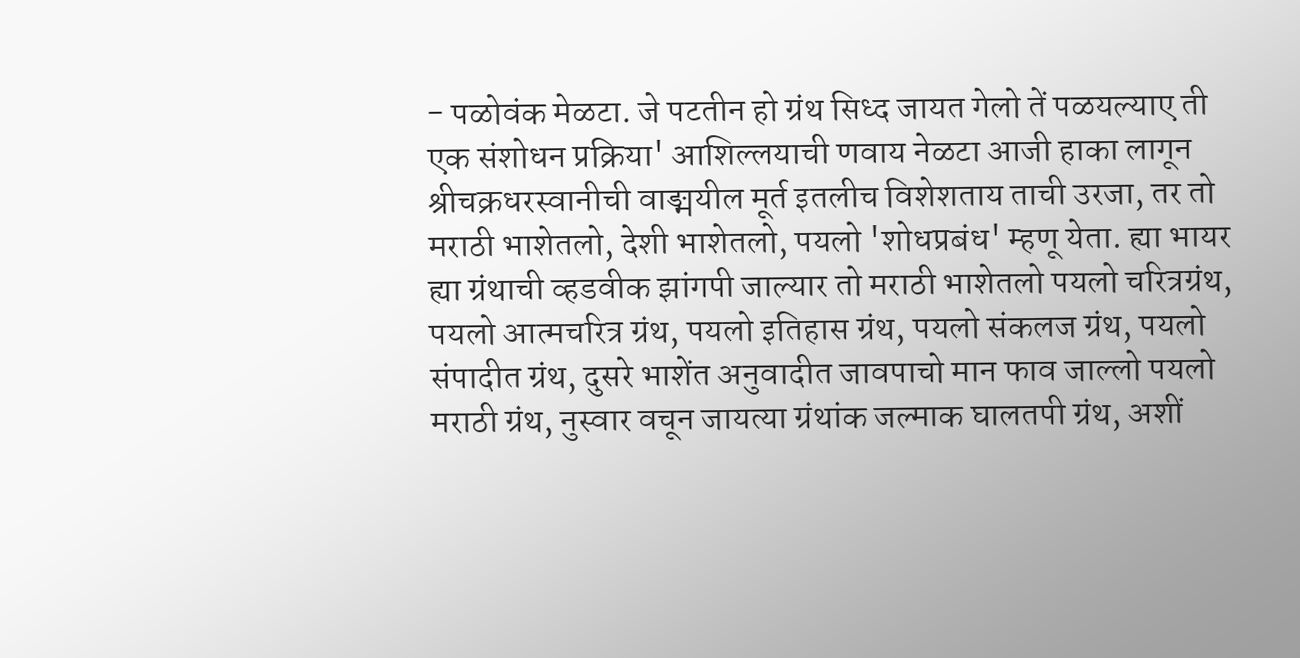- पळोवंक मेळटा. जे पटतीन हो ग्रंथ सिध्द जायत गेलो तें पळयल्याए ती एक संशोधन प्रक्रिया' आशिल्लयाची णवाय नेळटा आजी हाका लागून श्रीचक्रधरस्वानीची वाङ्मयील मूर्त इतलीच विशेशताय ताची उरजा, तर तो मराठी भाशेतलो, देशी भाशेतलो, पयलो 'शोधप्रबंध' म्हणू येता. ह्या भायर ह्या ग्रंथाची व्हडवीक झांगपी जाल्यार तो मराठी भाशेतलो पयलो चरित्रग्रंथ, पयलो आत्मचरित्र ग्रंथ, पयलो इतिहास ग्रंथ, पयलो संकलज ग्रंथ, पयलो संपादीत ग्रंथ, दुसरे भाशेंत अनुवादीत जावपाचो मान फाव जाल्लो पयलो मराठी ग्रंथ, नुस्वार वचून जायत्या ग्रंथांक जल्माक घालतपी ग्रंथ, अशीं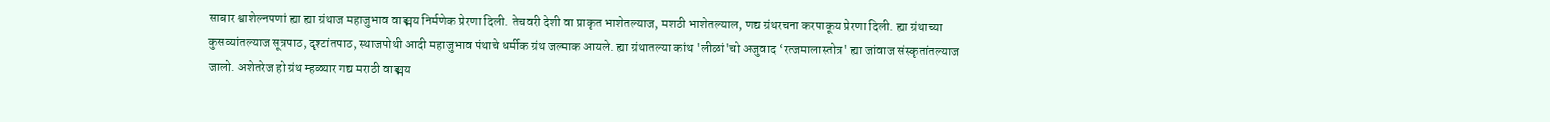साबार श्वाशेल्नपणां ह्या ह्या ग्रंथाज महाजुभाव वाङ्मय निर्मणेक प्रेरणा दिली. तेचवरी देशी वा प्राकृत भाशेतल्याज, मशठी भाशेतल्याल, णद्य ग्रंथरचना करपाकूय प्रेरणा दिली. ह्या ग्रंथाच्या कुसव्यांतल्याज सूत्रपाठ, दृश्टांतपाठ, स्थाजपोथी आदी महाजुभाव पंथाचे धर्मीक ग्रंथ जल्माक आयले. ह्या ग्रंथातल्या कांथ 'लीळां'चो अजुवाद ‘रत्जमालास्तोत्र' ह्या जांवाज संस्कृतांतल्याज जालो. अशेतरेज हो ग्रंथ म्हळ्यार गद्य मराठी वाङ्मय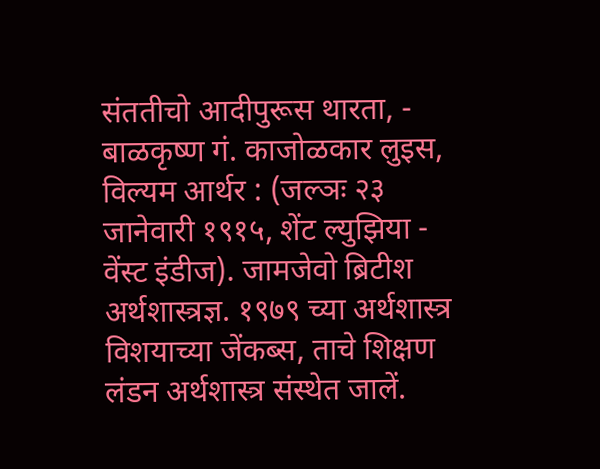संततीचो आदीपुरूस थारता, - बाळकृष्ण गं. काजोळकार लुइस, विल्यम आर्थर : (जल्ञः २३ जानेवारी १९१५, शेंट ल्युझिया - वेंस्ट इंडीज). जामजेवो ब्रिटीश अर्थशास्त्रज्ञ. १९७९ च्या अर्थशास्त्र विशयाच्या जेंकब्स, ताचे शिक्षण लंडन अर्थशास्त्र संस्थेत जालें.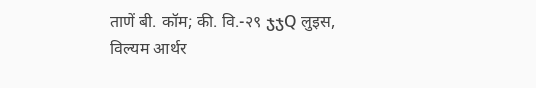ताणें बी. कॉम; की. वि.-२९ ჯჯQ लुइस, विल्यम आर्थर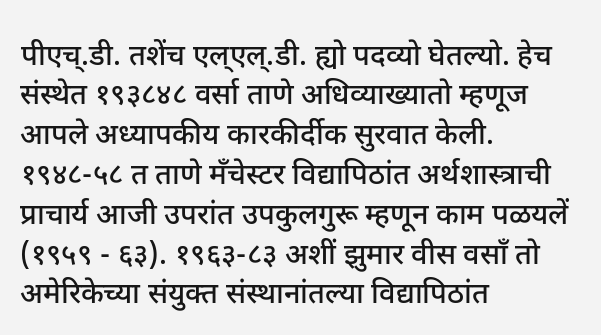पीएच्.डी. तशेंच एल्एल्.डी. ह्यो पदव्यो घेतल्यो. हेच संस्थेत १९३८४८ वर्सा ताणे अधिव्याख्यातो म्हणूज आपले अध्यापकीय कारकीर्दीक सुरवात केली. १९४८-५८ त ताणे मँचेस्टर विद्यापिठांत अर्थशास्त्राची प्राचार्य आजी उपरांत उपकुलगुरू म्हणून काम पळयलें (१९५९ - ६३). १९६३-८३ अशीं झुमार वीस वसाँ तो अमेरिकेच्या संयुक्त संस्थानांतल्या विद्यापिठांत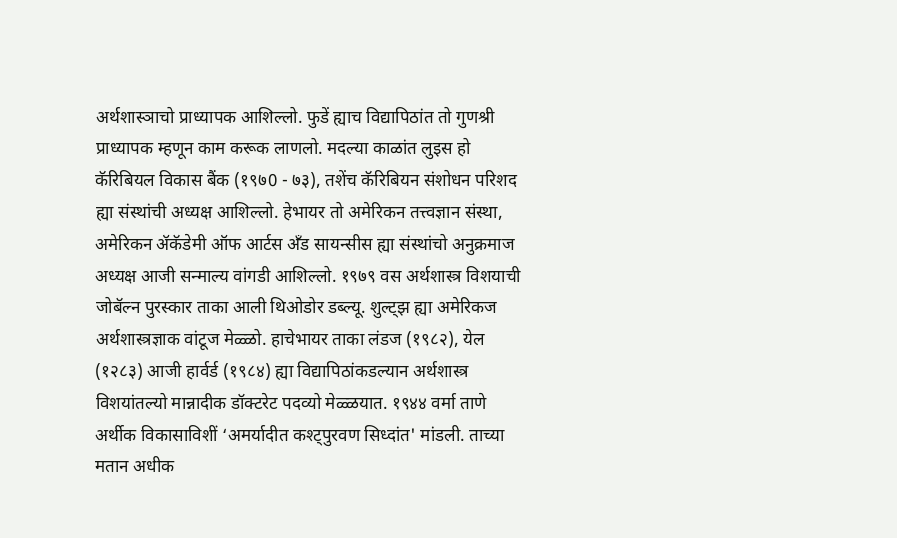अर्थशास्ञाचो प्राध्यापक आशिल्लो. फुडें ह्याच विद्यापिठांत तो गुणश्री प्राध्यापक म्हणून काम करूक लाणलो. मदल्या काळांत लुइस हो कॅरिबियल विकास बैंक (१९७0 - ७३), तशेंच कॅरिबियन संशोधन परिशद ह्या संस्थांची अध्यक्ष आशिल्लो. हेभायर तो अमेरिकन तत्त्वज्ञान संस्था, अमेरिकन ॲकॅडेमी ऑफ आर्टस अँड सायन्सीस ह्या संस्थांचो अनुक्रमाज अध्यक्ष आजी सन्माल्य वांगडी आशिल्लो. १९७९ वस अर्थशास्त्र विशयाची जोबॅल्न पुरस्कार ताका आली थिओडोर डब्ल्यू. शुल्ट्झ ह्या अमेरिकज अर्थशास्त्रज्ञाक वांटूज मेळ्ळो. हाचेभायर ताका लंडज (१९८२), येल (१२८३) आजी हार्वर्ड (१९८४) ह्या विद्यापिठांकडल्यान अर्थशास्त्र विशयांतल्यो मान्नादीक डॉक्टरेट पदव्यो मेळ्ळयात. १९४४ वर्मा ताणे अर्थीक विकासाविशीं ‘अमर्यादीत कश्ट्पुरवण सिध्दांत' मांडली. ताच्या मतान अधीक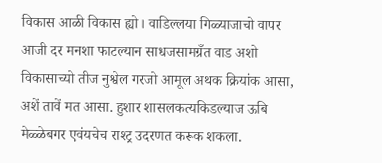विकास आळी विकास ह्यो। वाडिल्लया गिळ्याजाचो वापर आजी दर मनशा फाटल्यान साधजसामग्रँत वाड अशो विकासाच्यो तीज नुश्वेल गरजो आमूल अथक क्रियांक आसा, अशें तावें मत आसा. हुशार शासलकत्यकिडल्याज ऊबि मेळ्ळेबगर एवंयचेच राश्ट्र उदरणत करूक शकला.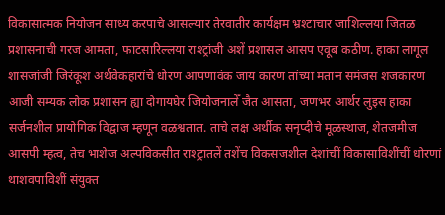विकासात्मक नियोजन साध्य करपाचे आसल्यार तेरवातीर कार्यक्षम भ्रश्टाचार जाशिल्लया जितळ प्रशासनाची गरज आमता, फाटसारिल्लया राश्ट्रांजी अशें प्रशासल आसप एवूब कठीण. हाका लागूल शासजांजी जिरंकूश अर्थवेकहारांचे धोरण आपणावंक जाय कारण तांच्या मतान समंजस शजकारण आजी सम्यक लोक प्रशासन ह्या दोगायघेर जियोजनालेँ जैत आसता, जणभर आर्थर लुइस हाका सर्जनशील प्रायोगिक विद्वाज म्हणून वळश्वतात. ताचे लक्ष अर्थीक सनृप्दीचे मूळस्थाज, शेतजमीज आसपी म्हत्व, तेच भाशेज अल्पविकसीत राश्ट्रातलें तशेंच विकसजशील देशांचीं विकासाविशींचीं धोरणां थाशवपाविशीं संयुक्त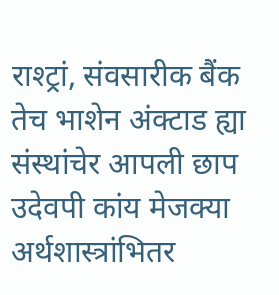राश्ट्रां, संवसारीक बैंक तेच भाशेन अंक्टाड ह्या संस्थांचेर आपली छाप उदेवपी कांय मेजक्या अर्थशास्त्रांभितर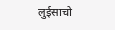लुईसाचो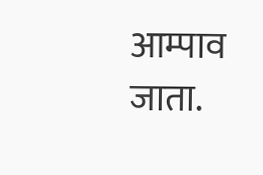आम्पाव जाता.